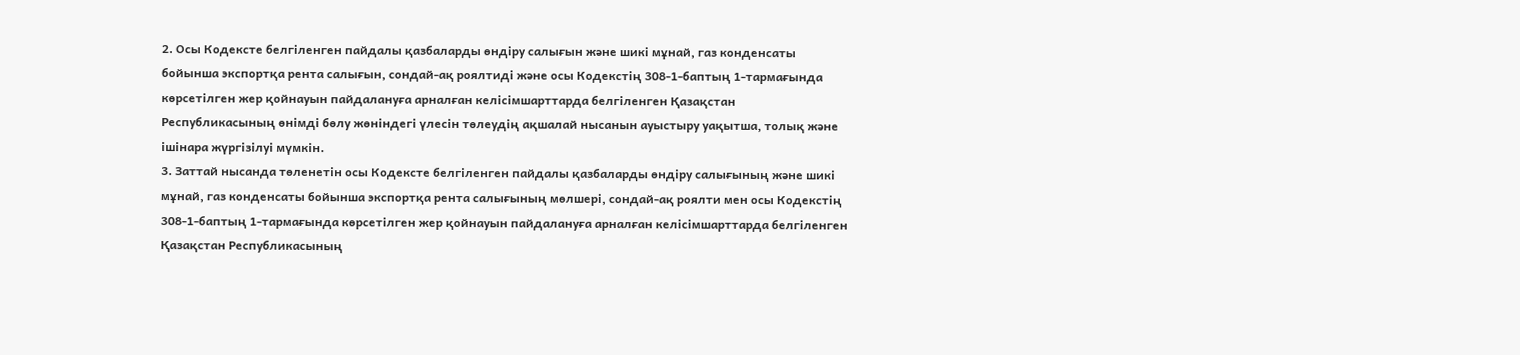2. Осы Кодексте белгіленген пайдалы қазбаларды өндіру салығын және шикі мұнай, газ конденсаты бойынша экспортқа рента салығын, сондай-ақ роялтиді және осы Кодекстің 308-1-баптың 1-тармағында көрсетілген жер қойнауын пайдалануға арналған келісімшарттарда белгіленген Қазақстан Республикасының өнімді бөлу жөніндегі үлесін төлеудің ақшалай нысанын ауыстыру уақытша, толық және ішінара жүргізілуі мүмкін.
3. Заттай нысанда төленетін осы Кодексте белгіленген пайдалы қазбаларды өндіру салығының және шикі мұнай, газ конденсаты бойынша экспортқа рента салығының мөлшері, сондай-ақ роялти мен осы Кодекстің 308-1-баптың 1-тармағында көрсетілген жер қойнауын пайдалануға арналған келісімшарттарда белгіленген Қазақстан Республикасының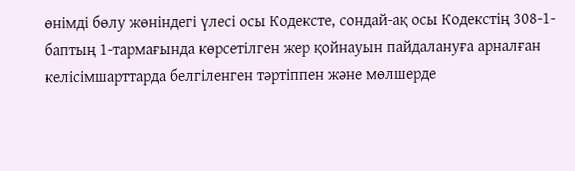өнімді бөлу жөніндегі үлесі осы Кодексте, сондай-ақ осы Кодекстің 308-1-баптың 1-тармағында көрсетілген жер қойнауын пайдалануға арналған келісімшарттарда белгіленген тәртіппен және мөлшерде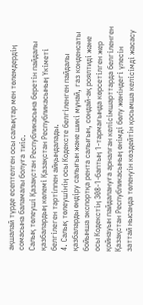ақшалай түрде есептелген осы салықтар мен төлемдердің сомасына баламалы болуға тиіс.
Салық төлеуші Қазақстан Республикасына беретін пайдалы қазбалардың көлемі Қазақстан Республикасының Үкіметі белгілеген тәртіппен айқындалады.
4. Салық төлеушінің осы Кодексте белгіленген пайдалы қазбаларды өндіру салығын және шикі мұнай, газ конденсаты бойынша экспортқа рента салығын, сондай-ақ роялтиді және осы Кодекстің 308-1-баптың 1-тармағында көрсетілген жер қойнауын пайдалануға арналған келісімшарттарда белгіленген Қазақстан Республикасының өнімді бөлу жөніндегі үлесін заттай нысанда төленуін көздейтін қосымша келісімді жасасу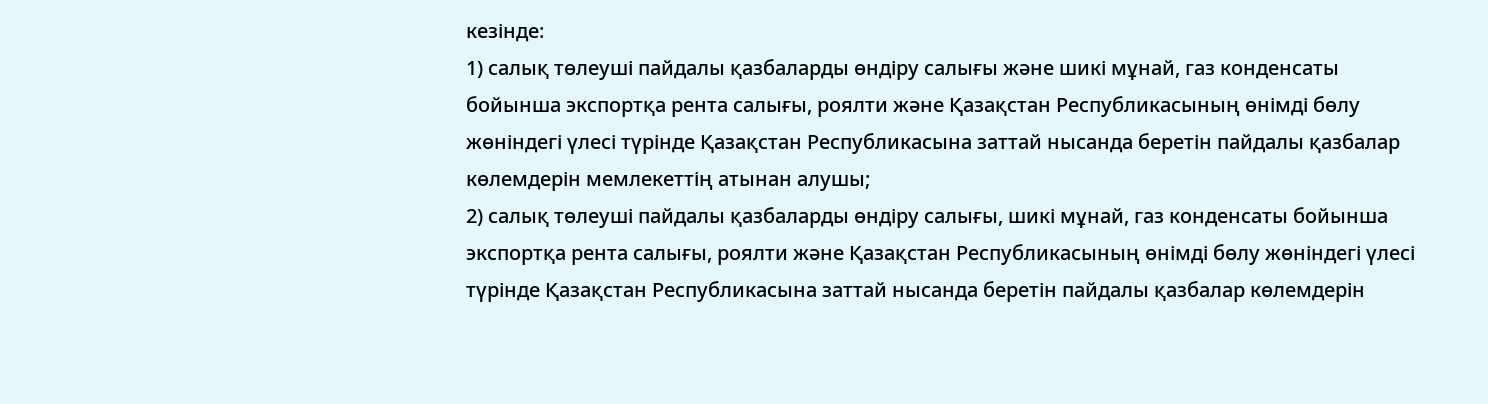кезінде:
1) салық төлеуші пайдалы қазбаларды өндіру салығы және шикі мұнай, газ конденсаты бойынша экспортқа рента салығы, роялти және Қазақстан Республикасының өнімді бөлу жөніндегі үлесі түрінде Қазақстан Республикасына заттай нысанда беретін пайдалы қазбалар көлемдерін мемлекеттің атынан алушы;
2) салық төлеуші пайдалы қазбаларды өндіру салығы, шикі мұнай, газ конденсаты бойынша экспортқа рента салығы, роялти және Қазақстан Республикасының өнімді бөлу жөніндегі үлесі түрінде Қазақстан Республикасына заттай нысанда беретін пайдалы қазбалар көлемдерін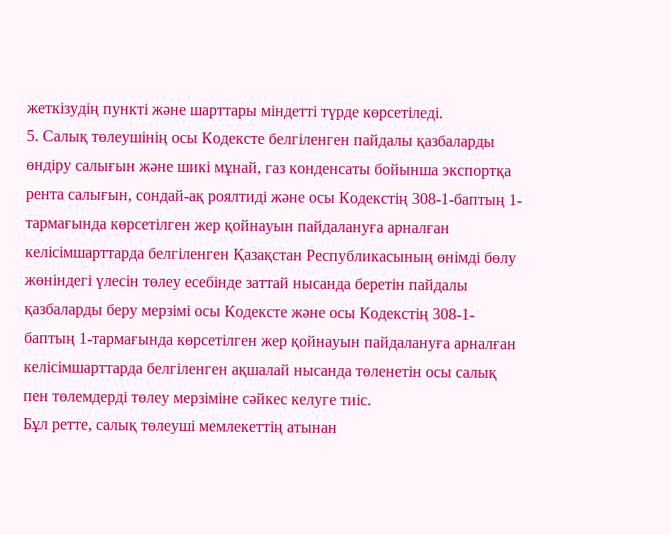жеткізудің пункті және шарттары міндетті түрде көрсетіледі.
5. Салық төлеушінің осы Кодексте белгіленген пайдалы қазбаларды өндіру салығын және шикі мұнай, газ конденсаты бойынша экспортқа рента салығын, сондай-ақ роялтиді және осы Кодекстің 308-1-баптың 1-тармағында көрсетілген жер қойнауын пайдалануға арналған келісімшарттарда белгіленген Қазақстан Республикасының өнімді бөлу жөніндегі үлесін төлеу есебінде заттай нысанда беретін пайдалы қазбаларды беру мерзімі осы Кодексте және осы Кодекстің 308-1-баптың 1-тармағында көрсетілген жер қойнауын пайдалануға арналған келісімшарттарда белгіленген ақшалай нысанда төленетін осы салық пен төлемдерді төлеу мерзіміне сәйкес келуге тиіс.
Бұл ретте, салық төлеуші мемлекеттің атынан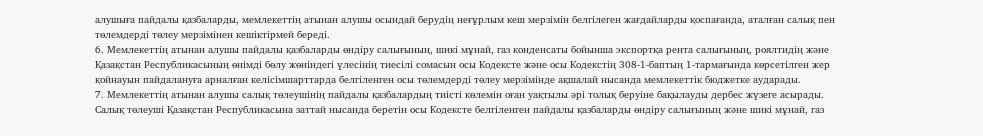алушыға пайдалы қазбаларды, мемлекеттің атынан алушы осындай берудің неғұрлым кеш мерзімін белгілеген жағдайларды қоспағанда, аталған салық пен төлемдерді төлеу мерзімінен кешіктірмей береді.
6. Мемлекеттің атынан алушы пайдалы қазбаларды өндіру салығының, шикі мұнай, газ конденсаты бойынша экспортқа рента салығының, роялтидің және Қазақстан Республикасының өнімді бөлу жөніндегі үлесінің тиесілі сомасын осы Кодексте және осы Кодекстің 308-1-баптың 1-тармағында көрсетілген жер қойнауын пайдалануға арналған келісімшарттарда белгіленген осы төлемдерді төлеу мерзімінде ақшалай нысанда мемлекеттік бюджетке аударады.
7. Мемлекеттің атынан алушы салық төлеушінің пайдалы қазбалардың тиісті көлемін оған уақтылы әрі толық беруіне бақылауды дербес жүзеге асырады.
Салық төлеуші Қазақстан Республикасына заттай нысанда беретін осы Кодексте белгіленген пайдалы қазбаларды өндіру салығының және шикі мұнай, газ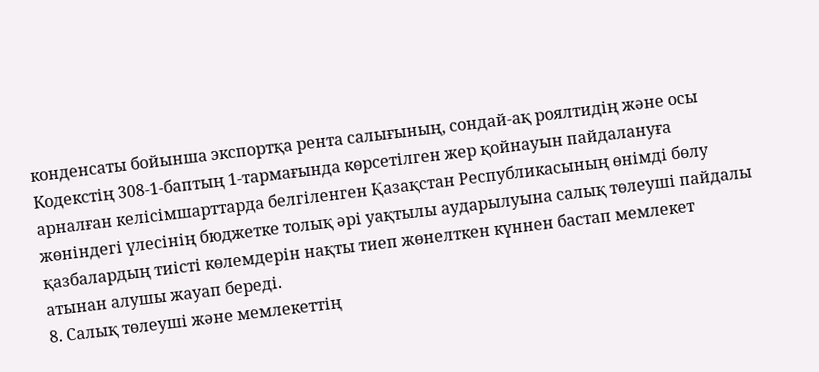конденсаты бойынша экспортқа рента салығының, сондай-ақ роялтидің және осы Кодекстің 308-1-баптың 1-тармағында көрсетілген жер қойнауын пайдалануға арналған келісімшарттарда белгіленген Қазақстан Республикасының өнімді бөлу жөніндегі үлесінің бюджетке толық әрі уақтылы аударылуына салық төлеуші пайдалы қазбалардың тиісті көлемдерін нақты тиеп жөнелткен күннен бастап мемлекет атынан алушы жауап береді.
8. Салық төлеуші және мемлекеттің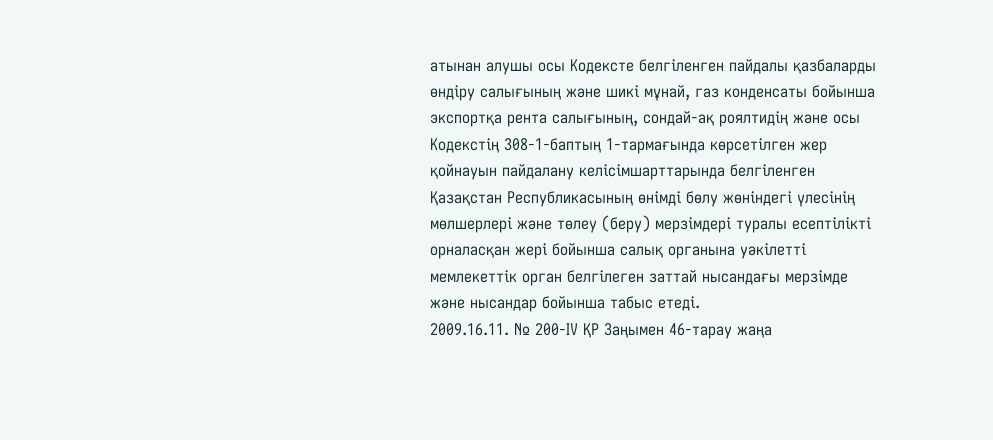атынан алушы осы Кодексте белгіленген пайдалы қазбаларды өндіру салығының және шикі мұнай, газ конденсаты бойынша экспортқа рента салығының, сондай-ақ роялтидің және осы Кодекстің 308-1-баптың 1-тармағында көрсетілген жер қойнауын пайдалану келісімшарттарында белгіленген Қазақстан Республикасының өнімді бөлу жөніндегі үлесінің мөлшерлері және төлеу (беру) мерзімдері туралы есептілікті орналасқан жері бойынша салық органына уәкілетті мемлекеттік орган белгілеген заттай нысандағы мерзімде және нысандар бойынша табыс етеді.
2009.16.11. № 200-ІV ҚР Заңымен 46-тарау жаңа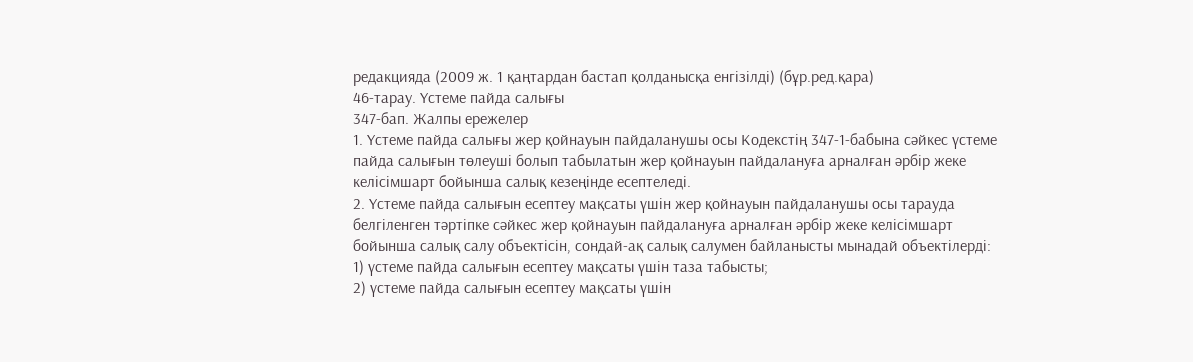редакцияда (2009 ж. 1 қаңтардан бастап қолданысқа енгiзiлді) (бұр.ред.қара)
46-тарау. Үстеме пайда салығы
347-бап. Жалпы ережелер
1. Үстеме пайда салығы жер қойнауын пайдаланушы осы Кодекстiң 347-1-бабына сәйкес үстеме пайда салығын төлеушi болып табылатын жер қойнауын пайдалануға арналған әрбір жеке келісімшарт бойынша салық кезеңiнде есептеледi.
2. Үстеме пайда салығын есептеу мақсаты үшiн жер қойнауын пайдаланушы осы тарауда белгiленген тәртiпке сәйкес жер қойнауын пайдалануға арналған әрбір жеке келісімшарт бойынша салық салу объектiсiн, сондай-ақ салық салумен байланысты мынадай объектiлердi:
1) үстеме пайда салығын есептеу мақсаты үшiн таза табысты;
2) үстеме пайда салығын есептеу мақсаты үшiн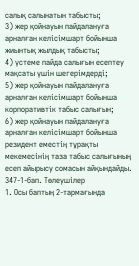салық салынатын табысты;
3) жер қойнауын пайдалануға арналған келісімшарт бойынша жиынтық жылдық табысты;
4) үстеме пайда салығын есептеу мақсаты үшiн шегерiмдердi;
5) жер қойнауын пайдалануға арналған келісімшарт бойынша корпоративтiк табыс салығын;
6) жер қойнауын пайдалануға арналған келісімшарт бойынша резидент еместiң тұрақты мекемесiнiң таза табыс салығының есеп айырысу сомасын айқындайды.
347-1-бап. Төлеушiлер
1. Осы баптың 2-тармағында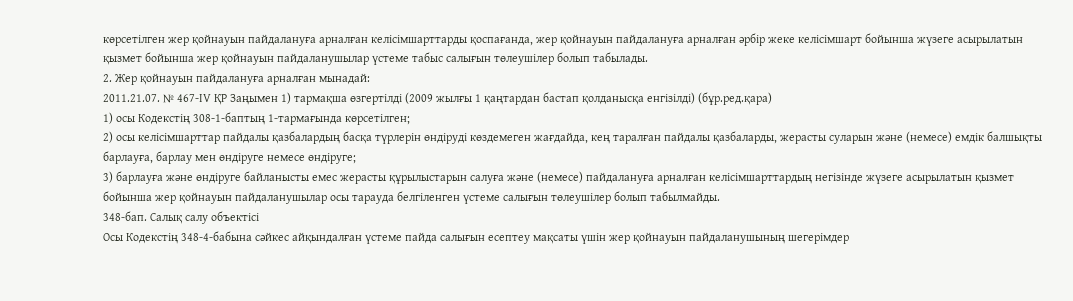көрсетiлген жер қойнауын пайдалануға арналған келісімшарттарды қоспағанда, жер қойнауын пайдалануға арналған әрбір жеке келісімшарт бойынша жүзеге асырылатын қызмет бойынша жер қойнауын пайдаланушылар үстеме табыс салығын төлеушiлер болып табылады.
2. Жер қойнауын пайдалануға арналған мынадай:
2011.21.07. № 467-ІV ҚР Заңымен 1) тармақша өзгертілді (2009 жылғы 1 қаңтардан бастап қолданысқа енгізілді) (бұр.ред.қара)
1) осы Кодекстiң 308-1-баптың 1-тармағында көрсетiлген;
2) осы келісімшарттар пайдалы қазбалардың басқа түрлерiн өндiрудi көздемеген жағдайда, кең таралған пайдалы қазбаларды, жерасты суларын және (немесе) емдiк балшықты барлауға, барлау мен өндiруге немесе өндiруге;
3) барлауға және өндiруге байланысты емес жерасты құрылыстарын салуға және (немесе) пайдалануға арналған келісімшарттардың негiзiнде жүзеге асырылатын қызмет бойынша жер қойнауын пайдаланушылар осы тарауда белгiленген үстеме салығын төлеушiлер болып табылмайды.
348-бап. Салық салу объектiсi
Осы Кодекстiң 348-4-бабына сәйкес айқындалған үстеме пайда салығын есептеу мақсаты үшiн жер қойнауын пайдаланушының шегерiмдер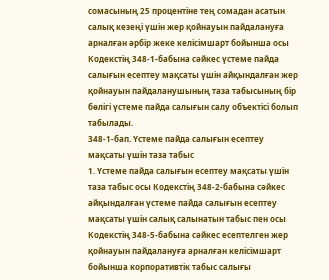сомасының 25 процентiне тең сомадан асатын салық кезеңi үшiн жер қойнауын пайдалануға арналған әрбір жеке келісімшарт бойынша осы Кодекстiң 348-1-бабына сәйкес үстеме пайда салығын есептеу мақсаты үшiн айқындалған жер қойнауын пайдаланушының таза табысының бір бөлiгi үстеме пайда салығын салу объектiсi болып табылады.
348-1-бап. Үстеме пайда салығын есептеу мақсаты үшiн таза табыс
1. Үстеме пайда салығын есептеу мақсаты үшiн таза табыс осы Кодекстiң 348-2-бабына сәйкес айқындалған үстеме пайда салығын есептеу мақсаты үшiн салық салынатын табыс пен осы Кодекстiң 348-5-бабына сәйкес есептелген жер қойнауын пайдалануға арналған келісімшарт бойынша корпоративтiк табыс салығы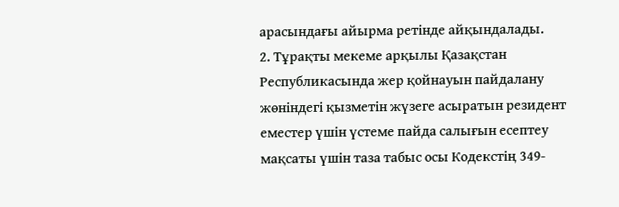арасындағы айырма ретiнде айқындалады.
2. Тұрақты мекеме арқылы Қазақстан Республикасында жер қойнауын пайдалану жөніндегі қызметiн жүзеге асыратын резидент еместер үшiн үстеме пайда салығын есептеу мақсаты үшiн таза табыс осы Кодекстiң 349-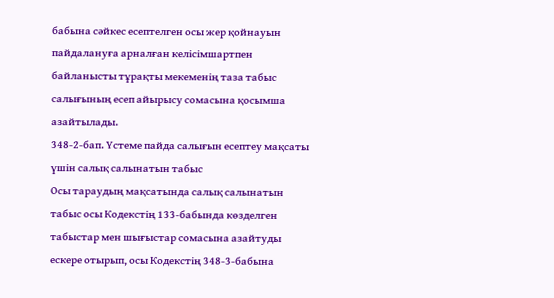бабына сәйкес есептелген осы жер қойнауын пайдалануға арналған келісімшартпен байланысты тұрақты мекеменiң таза табыс салығының есеп айырысу сомасына қосымша азайтылады.
348-2-бап. Үстеме пайда салығын есептеу мақсаты үшiн салық салынатын табыс
Осы тараудың мақсатында салық салынатын табыс осы Кодекстiң 133-бабында көзделген табыстар мен шығыстар сомасына азайтуды ескере отырып, осы Кодекстiң 348-3-бабына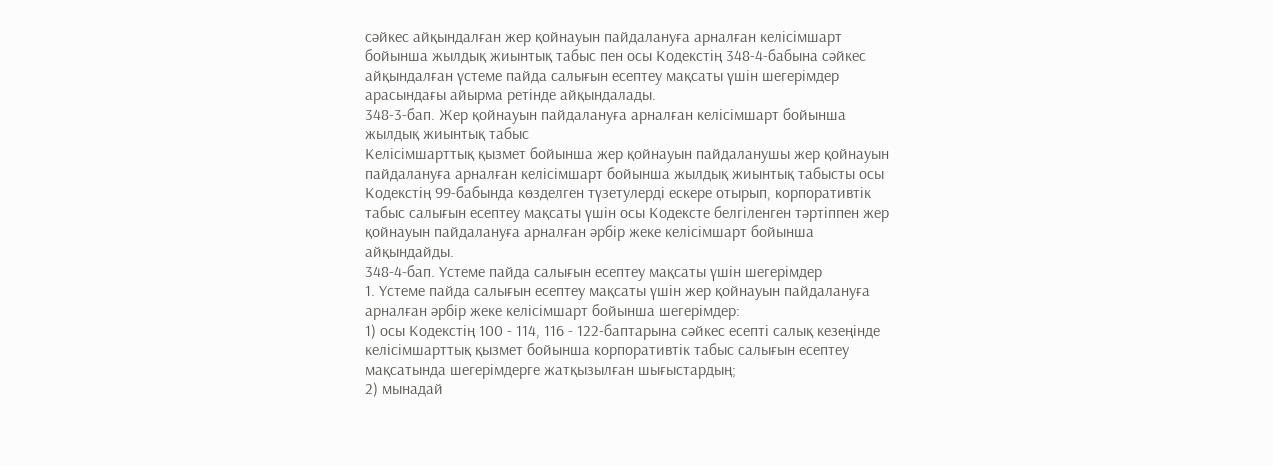сәйкес айқындалған жер қойнауын пайдалануға арналған келісімшарт бойынша жылдық жиынтық табыс пен осы Кодекстiң 348-4-бабына сәйкес айқындалған үстеме пайда салығын есептеу мақсаты үшiн шегерiмдер арасындағы айырма ретiнде айқындалады.
348-3-бап. Жер қойнауын пайдалануға арналған келісімшарт бойынша жылдық жиынтық табыс
Келісімшарттық қызмет бойынша жер қойнауын пайдаланушы жер қойнауын пайдалануға арналған келісімшарт бойынша жылдық жиынтық табысты осы Кодекстiң 99-бабында көзделген түзетулердi ескере отырып, корпоративтiк табыс салығын есептеу мақсаты үшiн осы Кодексте белгiленген тәртiппен жер қойнауын пайдалануға арналған әрбір жеке келісімшарт бойынша айқындайды.
348-4-бап. Үстеме пайда салығын есептеу мақсаты үшiн шегерiмдер
1. Үстеме пайда салығын есептеу мақсаты үшiн жер қойнауын пайдалануға арналған әрбір жеке келісімшарт бойынша шегерiмдер:
1) осы Кодекстiң 100 - 114, 116 - 122-баптарына сәйкес есептi салық кезеңiнде келісімшарттық қызмет бойынша корпоративтiк табыс салығын есептеу мақсатында шегерiмдерге жатқызылған шығыстардың;
2) мынадай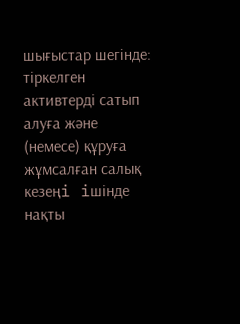шығыстар шегiнде:
тiркелген активтердi сатып алуға және (немесе) құруға жұмсалған салық кезеңi iшiнде нақты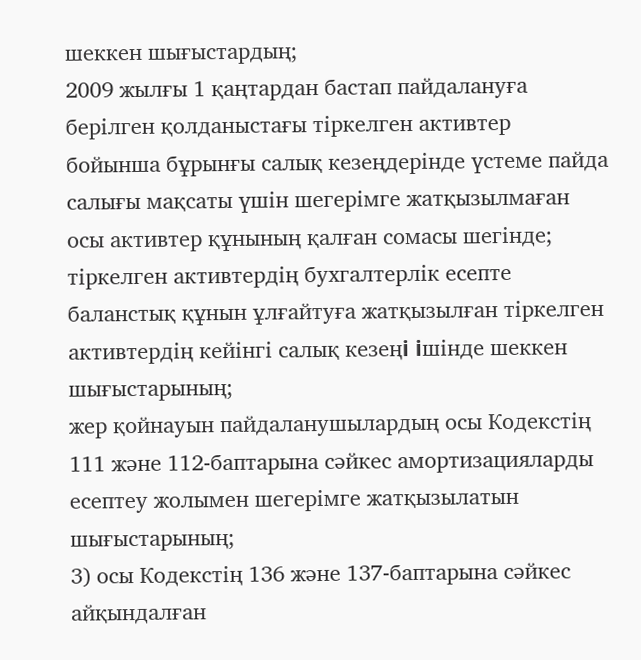шеккен шығыстардың;
2009 жылғы 1 қаңтардан бастап пайдалануға берiлген қолданыстағы тiркелген активтер бойынша бұрынғы салық кезеңдерiнде үстеме пайда салығы мақсаты үшiн шегерiмге жатқызылмаған осы активтер құнының қалған сомасы шегiнде;
тiркелген активтердiң бухгалтерлiк есепте баланстық құнын ұлғайтуға жатқызылған тiркелген активтердiң кейiнгi салық кезеңi iшiнде шеккен шығыстарының;
жер қойнауын пайдаланушылардың осы Кодекстiң 111 және 112-баптарына сәйкес амортизацияларды есептеу жолымен шегерiмге жатқызылатын шығыстарының;
3) осы Кодекстiң 136 және 137-баптарына сәйкес айқындалған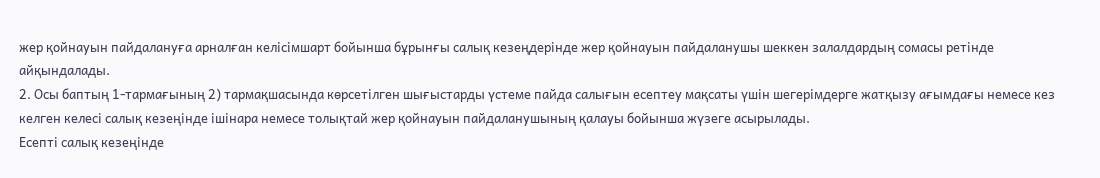жер қойнауын пайдалануға арналған келісімшарт бойынша бұрынғы салық кезеңдерiнде жер қойнауын пайдаланушы шеккен залалдардың сомасы ретiнде айқындалады.
2. Осы баптың 1-тармағының 2) тармақшасында көрсетiлген шығыстарды үстеме пайда салығын есептеу мақсаты үшiн шегерiмдерге жатқызу ағымдағы немесе кез келген келесi салық кезеңiнде iшiнара немесе толықтай жер қойнауын пайдаланушының қалауы бойынша жүзеге асырылады.
Есептi салық кезеңiнде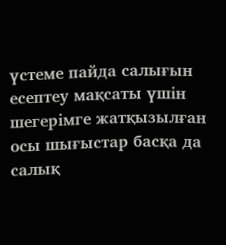үстеме пайда салығын есептеу мақсаты үшiн шегерiмге жатқызылған осы шығыстар басқа да салық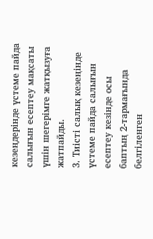кезеңдерiнде үстеме пайда салығын есептеу мақсаты үшiн шегерiмге жатқызуға жатпайды.
3. Тиiстi салық кезеңiнде үстеме пайда салығын есептеу кезiнде осы баптың 2-тармағында белгiленген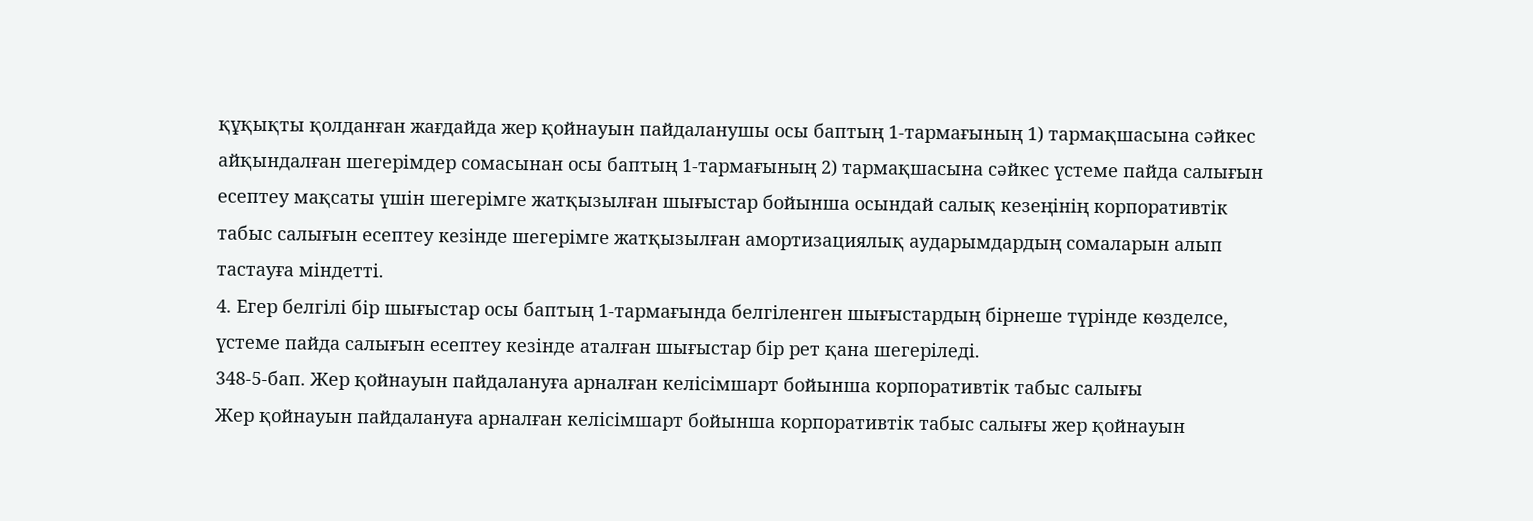құқықты қолданған жағдайда жер қойнауын пайдаланушы осы баптың 1-тармағының 1) тармақшасына сәйкес айқындалған шегерiмдер сомасынан осы баптың 1-тармағының 2) тармақшасына сәйкес үстеме пайда салығын есептеу мақсаты үшiн шегерiмге жатқызылған шығыстар бойынша осындай салық кезеңiнiң корпоративтiк табыс салығын есептеу кезiнде шегерiмге жатқызылған амортизациялық аударымдардың сомаларын алып тастауға мiндеттi.
4. Егер белгiлi бір шығыстар осы баптың 1-тармағында белгiленген шығыстардың бірнеше түрiнде көзделсе, үстеме пайда салығын есептеу кезiнде аталған шығыстар бір рет қана шегерiледi.
348-5-бап. Жер қойнауын пайдалануға арналған келісімшарт бойынша корпоративтiк табыс салығы
Жер қойнауын пайдалануға арналған келісімшарт бойынша корпоративтiк табыс салығы жер қойнауын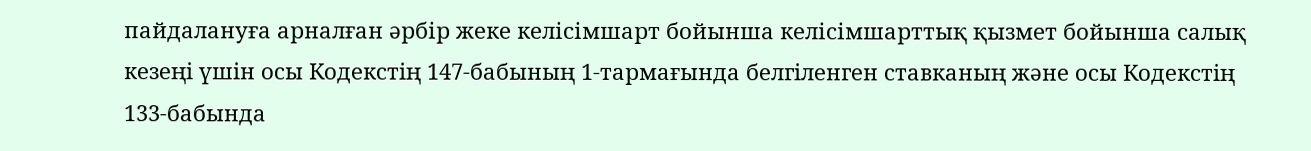пайдалануға арналған әрбір жеке келісімшарт бойынша келісімшарттық қызмет бойынша салық кезеңi үшiн осы Кодекстiң 147-бабының 1-тармағында белгiленген ставканың және осы Кодекстiң 133-бабында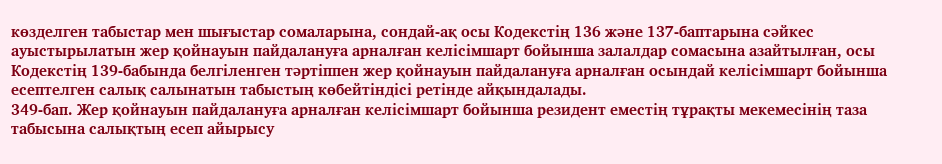көзделген табыстар мен шығыстар сомаларына, сондай-ақ осы Кодекстiң 136 және 137-баптарына сәйкес ауыстырылатын жер қойнауын пайдалануға арналған келісімшарт бойынша залалдар сомасына азайтылған, осы Кодекстiң 139-бабында белгiленген тәртiппен жер қойнауын пайдалануға арналған осындай келісімшарт бойынша есептелген салық салынатын табыстың көбейтiндiсi ретiнде айқындалады.
349-бап. Жер қойнауын пайдалануға арналған келісімшарт бойынша резидент еместiң тұрақты мекемесiнiң таза табысына салықтың есеп айырысу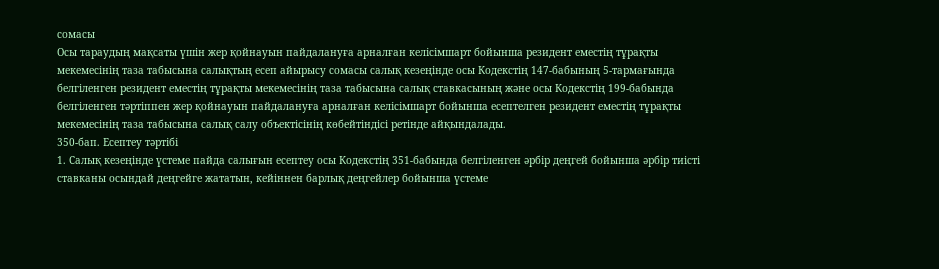сомасы
Осы тараудың мақсаты үшiн жер қойнауын пайдалануға арналған келісімшарт бойынша резидент еместiң тұрақты мекемесiнiң таза табысына салықтың есеп айырысу сомасы салық кезеңiнде осы Кодекстiң 147-бабының 5-тармағында белгiленген резидент еместiң тұрақты мекемесiнiң таза табысына салық ставкасының және осы Кодекстiң 199-бабында белгiленген тәртiппен жер қойнауын пайдалануға арналған келісімшарт бойынша есептелген резидент еместiң тұрақты мекемесiнiң таза табысына салық салу объектiсiнiң көбейтiндiсi ретiнде айқындалады.
350-бап. Есептеу тәртібі
1. Салық кезеңiнде үстеме пайда салығын есептеу осы Кодекстiң 351-бабында белгiленген әрбір деңгей бойынша әрбір тиiстi ставканы осындай деңгейге жататын, кейiннен барлық деңгейлер бойынша үстеме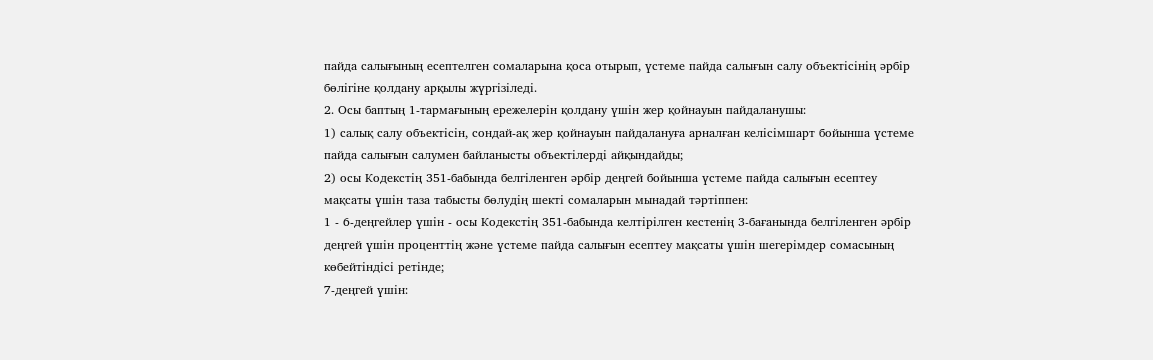пайда салығының есептелген сомаларына қоса отырып, үстеме пайда салығын салу объектiсiнiң әрбір бөлiгiне қолдану арқылы жүргiзiледi.
2. Осы баптың 1-тармағының ережелерiн қолдану үшiн жер қойнауын пайдаланушы:
1) салық салу объектiсiн, сондай-ақ жер қойнауын пайдалануға арналған келісімшарт бойынша үстеме пайда салығын салумен байланысты объектiлердi айқындайды;
2) осы Кодекстiң 351-бабында белгiленген әрбір деңгей бойынша үстеме пайда салығын есептеу мақсаты үшiн таза табысты бөлудiң шектi сомаларын мынадай тәртiппен:
1 - 6-деңгейлер үшiн - осы Кодекстiң 351-бабында келтiрiлген кестенiң 3-бағанында белгiленген әрбір деңгей үшiн проценттiң және үстеме пайда салығын есептеу мақсаты үшiн шегерiмдер сомасының көбейтiндiсi ретiнде;
7-деңгей үшiн: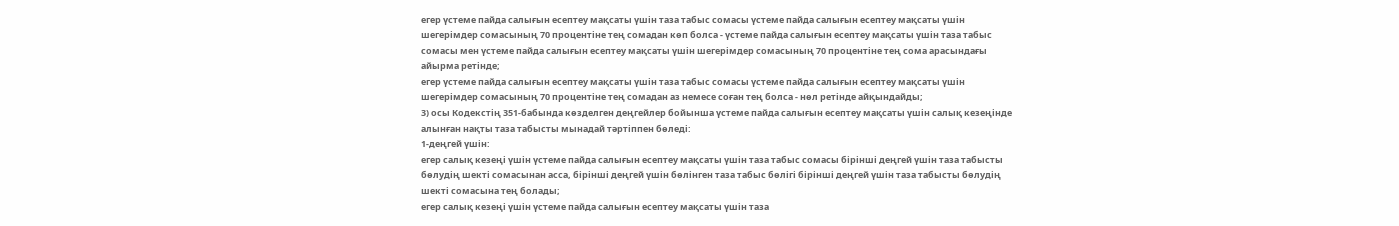егер үстеме пайда салығын есептеу мақсаты үшiн таза табыс сомасы үстеме пайда салығын есептеу мақсаты үшiн шегерiмдер сомасының 70 процентiне тең сомадан көп болса - үстеме пайда салығын есептеу мақсаты үшiн таза табыс сомасы мен үстеме пайда салығын есептеу мақсаты үшiн шегерiмдер сомасының 70 процентiне тең сома арасындағы айырма ретiнде;
егер үстеме пайда салығын есептеу мақсаты үшiн таза табыс сомасы үстеме пайда салығын есептеу мақсаты үшiн шегерiмдер сомасының 70 процентiне тең сомадан аз немесе соған тең болса - нөл ретiнде айқындайды;
3) осы Кодекстiң 351-бабында көзделген деңгейлер бойынша үстеме пайда салығын есептеу мақсаты үшiн салық кезеңiнде алынған нақты таза табысты мынадай тәртiппен бөледi:
1-деңгей үшiн:
егер салық кезеңi үшiн үстеме пайда салығын есептеу мақсаты үшiн таза табыс сомасы бірiншi деңгей үшiн таза табысты бөлудiң шектi сомасынан асса, бірiншi деңгей үшiн бөлiнген таза табыс бөлiгi бірiншi деңгей үшiн таза табысты бөлудiң шектi сомасына тең болады;
егер салық кезеңi үшiн үстеме пайда салығын есептеу мақсаты үшiн таза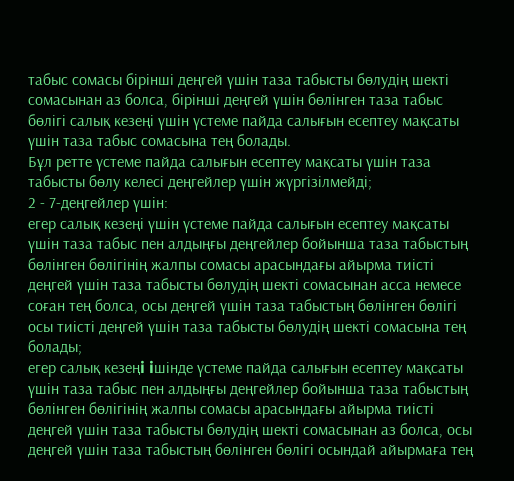табыс сомасы бірiншi деңгей үшiн таза табысты бөлудiң шектi сомасынан аз болса, бірiншi деңгей үшiн бөлiнген таза табыс бөлiгi салық кезеңi үшiн үстеме пайда салығын есептеу мақсаты үшiн таза табыс сомасына тең болады.
Бұл ретте үстеме пайда салығын есептеу мақсаты үшiн таза табысты бөлу келесi деңгейлер үшiн жүргiзiлмейдi;
2 - 7-деңгейлер үшiн:
егер салық кезеңi үшiн үстеме пайда салығын есептеу мақсаты үшiн таза табыс пен алдыңғы деңгейлер бойынша таза табыстың бөлiнген бөлiгiнiң жалпы сомасы арасындағы айырма тиiстi деңгей үшiн таза табысты бөлудiң шектi сомасынан асса немесе соған тең болса, осы деңгей үшiн таза табыстың бөлiнген бөлiгi осы тиiстi деңгей үшiн таза табысты бөлудiң шектi сомасына тең болады;
егер салық кезеңi iшiнде үстеме пайда салығын есептеу мақсаты үшiн таза табыс пен алдыңғы деңгейлер бойынша таза табыстың бөлiнген бөлiгiнiң жалпы сомасы арасындағы айырма тиiстi деңгей үшiн таза табысты бөлудiң шектi сомасынан аз болса, осы деңгей үшiн таза табыстың бөлiнген бөлiгi осындай айырмаға тең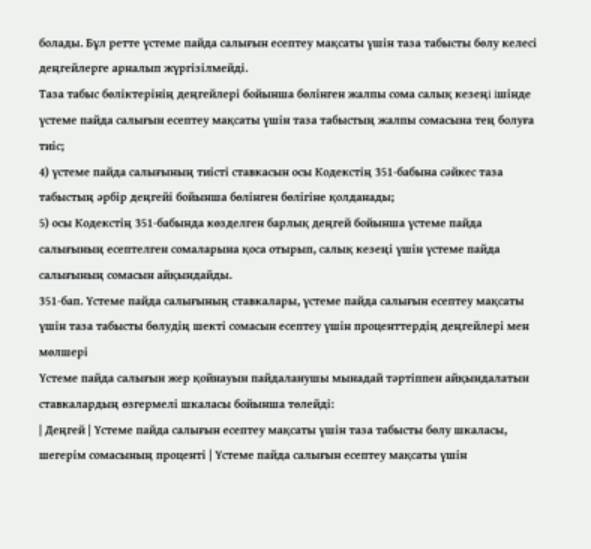болады. Бұл ретте үстеме пайда салығын есептеу мақсаты үшiн таза табысты бөлу келесi деңгейлерге арналып жүргiзiлмейдi.
Таза табыс бөлiктерiнiң деңгейлерi бойынша бөлiнген жалпы сома салық кезеңi iшiнде үстеме пайда салығын есептеу мақсаты үшiн таза табыстың жалпы сомасына тең болуға тиiс;
4) үстеме пайда салығының тиiстi ставкасын осы Кодекстiң 351-бабына сәйкес таза табыстың әрбір деңгейi бойынша бөлiнген бөлiгiне қолданады;
5) осы Кодекстiң 351-бабында көзделген барлық деңгей бойынша үстеме пайда салығының есептелген сомаларына қоса отырып, салық кезеңi үшiн үстеме пайда салығының сомасын айқындайды.
351-бап. Үстеме пайда салығының ставкалары, үстеме пайда салығын есептеу мақсаты үшiн таза табысты бөлудiң шектi сомасын есептеу үшiн проценттердiң деңгейлерi мен мөлшерi
Үстеме пайда салығын жер қойнауын пайдаланушы мынадай тәртiппен айқындалатын ставкалардың өзгермелi шкаласы бойынша төлейдi:
| Деңгей | Үстеме пайда салығын есептеу мақсаты үшiн таза табысты бөлу шкаласы, шегерiм сомасының процентi | Үстеме пайда салығын есептеу мақсаты үшiн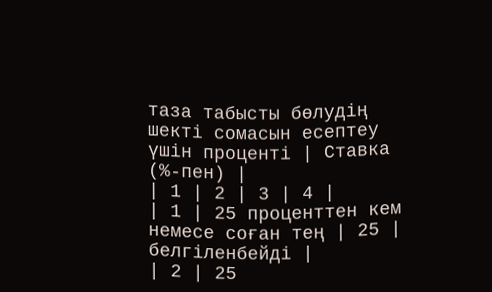таза табысты бөлудiң шектi сомасын есептеу үшiн процентi | Ставка (%-пен) |
| 1 | 2 | 3 | 4 |
| 1 | 25 проценттен кем немесе соған тең | 25 | белгiленбейдi |
| 2 | 25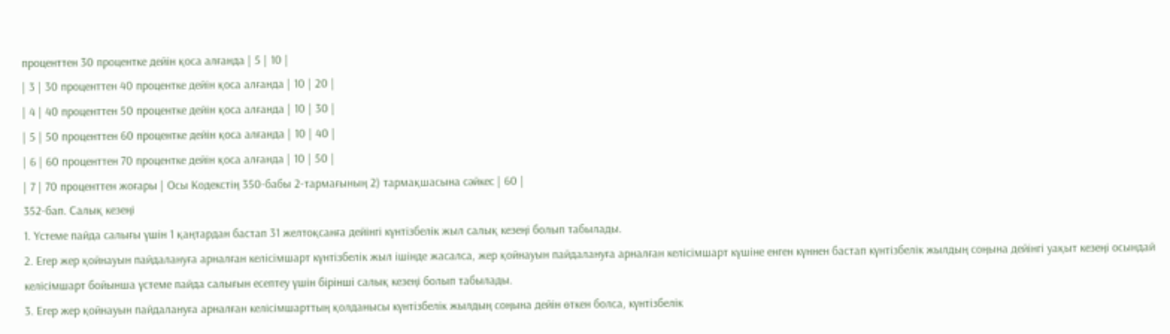проценттен 30 процентке дейiн қоса алғанда | 5 | 10 |
| 3 | 30 проценттен 40 процентке дейiн қоса алғанда | 10 | 20 |
| 4 | 40 проценттен 50 процентке дейiн қоса алғанда | 10 | 30 |
| 5 | 50 проценттен 60 процентке дейiн қоса алғанда | 10 | 40 |
| 6 | 60 проценттен 70 процентке дейiн қоса алғанда | 10 | 50 |
| 7 | 70 проценттен жоғары | Осы Кодекстiң 350-бабы 2-тармағының 2) тармақшасына сәйкес | 60 |
352-бап. Салық кезеңi
1. Үстеме пайда салығы үшiн 1 қаңтардан бастап 31 желтоқсанға дейiнгi күнтiзбелiк жыл салық кезеңi болып табылады.
2. Егер жер қойнауын пайдалануға арналған келісімшарт күнтiзбелiк жыл iшiнде жасалса, жер қойнауын пайдалануға арналған келісімшарт күшiне енген күннен бастап күнтiзбелiк жылдың соңына дейiнгi уақыт кезеңi осындай келісімшарт бойынша үстеме пайда салығын есептеу үшiн бірiншi салық кезеңi болып табылады.
3. Егер жер қойнауын пайдалануға арналған келісімшарттың қолданысы күнтiзбелiк жылдың соңына дейiн өткен болса, күнтiзбелiк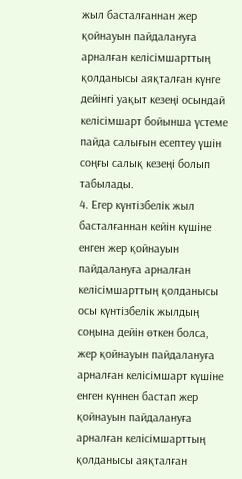жыл басталғаннан жер қойнауын пайдалануға арналған келісімшарттың қолданысы аяқталған күнге дейiнгi уақыт кезеңi осындай келісімшарт бойынша үстеме пайда салығын есептеу үшiн соңғы салық кезеңi болып табылады.
4. Егер күнтiзбелiк жыл басталғаннан кейiн күшiне енген жер қойнауын пайдалануға арналған келісімшарттың қолданысы осы күнтiзбелiк жылдың соңына дейiн өткен болса, жер қойнауын пайдалануға арналған келісімшарт күшiне енген күннен бастап жер қойнауын пайдалануға арналған келісімшарттың қолданысы аяқталған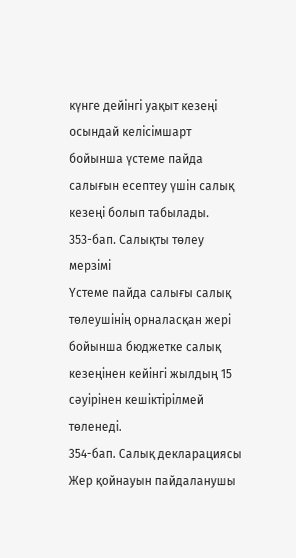күнге дейiнгi уақыт кезеңi осындай келісімшарт бойынша үстеме пайда салығын есептеу үшiн салық кезеңi болып табылады.
353-бап. Салықты төлеу мерзiмi
Үстеме пайда салығы салық төлеушiнiң орналасқан жерi бойынша бюджетке салық кезеңiнен кейiнгi жылдың 15 сәуiрiнен кешiктiрiлмей төленедi.
354-бап. Салық декларациясы
Жер қойнауын пайдаланушы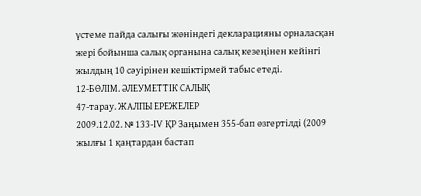үстеме пайда салығы жөніндегі декларацияны орналасқан жерi бойынша салық органына салық кезеңiнен кейiнгi жылдың 10 сәуiрiнен кешiктiрмей табыс етедi.
12-БӨЛІМ. ӘЛЕУМЕТТІК САЛЫҚ
47-тарау. ЖАЛПЫ ЕРЕЖЕЛЕР
2009.12.02. № 133-ІV ҚР Заңымен 355-бап өзгертілді (2009 жылғы 1 қаңтардан бастап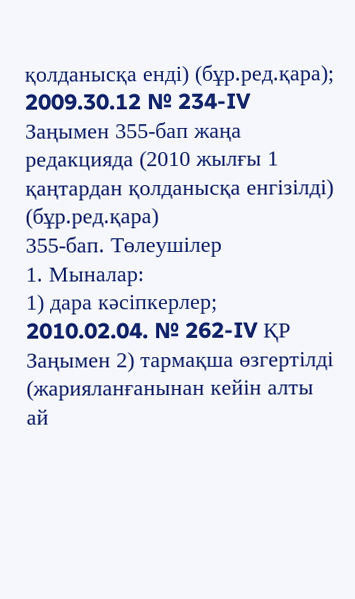қолданысқа енді) (бұр.ред.қара); 2009.30.12 № 234-IV Заңымен 355-бап жаңа редакцияда (2010 жылғы 1 қаңтардан қолданысқа енгiзiлдi) (бұр.ред.қара)
355-бап. Төлеушiлер
1. Мыналар:
1) дара кәсiпкерлер;
2010.02.04. № 262-IV ҚР Заңымен 2) тармақша өзгертілді (жарияланғанынан кейін алты ай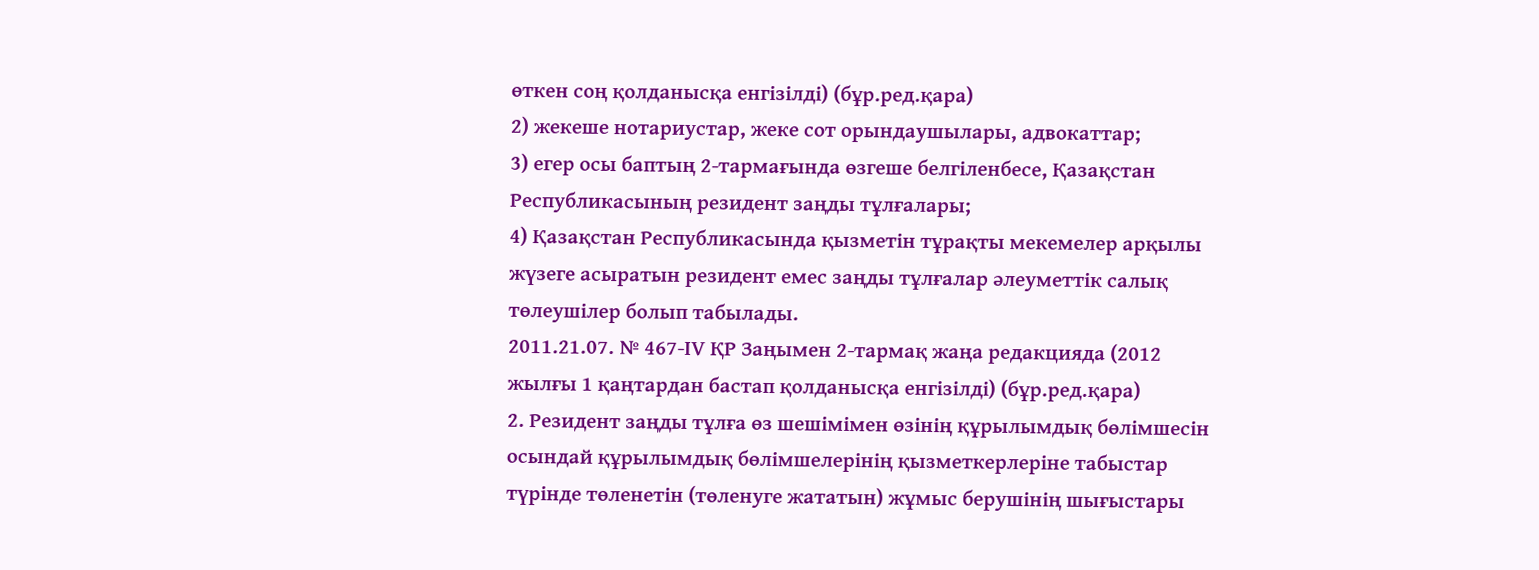өткен соң қолданысқа енгізілді) (бұр.ред.қара)
2) жекеше нотариустар, жеке сот орындаушылары, адвокаттар;
3) егер осы баптың 2-тармағында өзгеше белгiленбесе, Қазақстан Республикасының резидент заңды тұлғалары;
4) Қазақстан Республикасында қызметiн тұрақты мекемелер арқылы жүзеге асыратын резидент емес заңды тұлғалар әлеуметтiк салық төлеушiлер болып табылады.
2011.21.07. № 467-ІV ҚР Заңымен 2-тармақ жаңа редакцияда (2012 жылғы 1 қаңтардан бастап қолданысқа енгізілді) (бұр.ред.қара)
2. Резидент заңды тұлға өз шешімімен өзінің құрылымдық бөлімшесін осындай құрылымдық бөлімшелерінің қызметкерлеріне табыстар түрінде төленетін (төленуге жататын) жұмыс берушінің шығыстары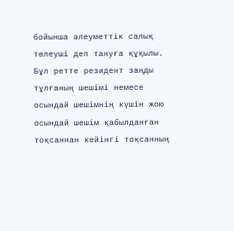бойынша әлеуметтік салық төлеуші деп тануға құқылы.
Бұл ретте резидент заңды тұлғаның шешімі немесе осындай шешімнің күшін жою осындай шешім қабылданған тоқсаннан кейінгі тоқсанның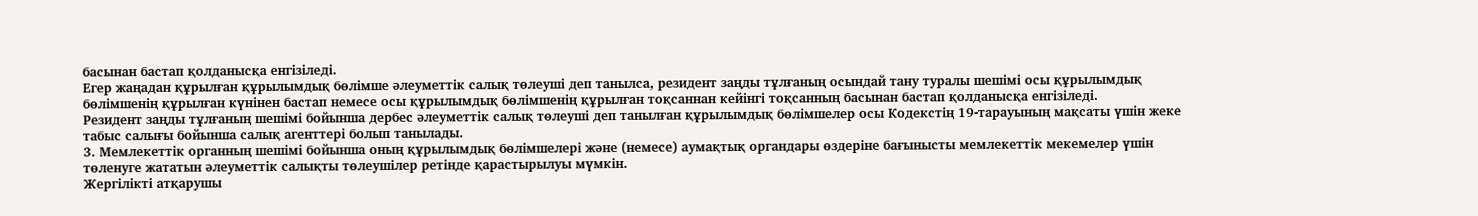басынан бастап қолданысқа енгізіледі.
Егер жаңадан құрылған құрылымдық бөлімше әлеуметтік салық төлеуші деп танылса, резидент заңды тұлғаның осындай тану туралы шешімі осы құрылымдық бөлімшенің құрылған күнінен бастап немесе осы құрылымдық бөлімшенің құрылған тоқсаннан кейінгі тоқсанның басынан бастап қолданысқа енгізіледі.
Резидент заңды тұлғаның шешімі бойынша дербес әлеуметтік салық төлеуші деп танылған құрылымдық бөлімшелер осы Кодекстің 19-тарауының мақсаты үшін жеке табыс салығы бойынша салық агенттері болып танылады.
3. Мемлекеттік органның шешiмi бойынша оның құрылымдық бөлiмшелерi және (немесе) аумақтық органдары өздерiне бағынысты мемлекеттік мекемелер үшiн төленуге жататын әлеуметтiк салықты төлеушiлер ретiнде қарастырылуы мүмкiн.
Жергiлiктi атқарушы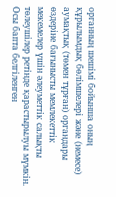органның шешiмi бойынша оның құрылымдық бөлiмшелерi және (немесе) аумақтық (төмен тұрған) органдары өздерiне бағынысты мемлекеттік мекемелер үшiн әлеуметтiк салықты төлеушiлер ретiнде қарастырылуы мүмкiн.
Осы бапта белгiленген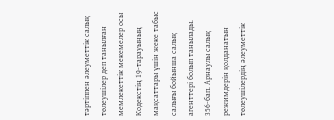тәртiппен әлеуметтiк салық төлеушiлер деп танылған мемлекеттік мекемелер осы Кодекстiң 19-тарауының мақсаттары үшiн жеке табыс салығы бойынша салық агенттерi болып танылады.
356-бап. Арнаулы салық режимдерін қолданатын төлеушілердің әлеуметтік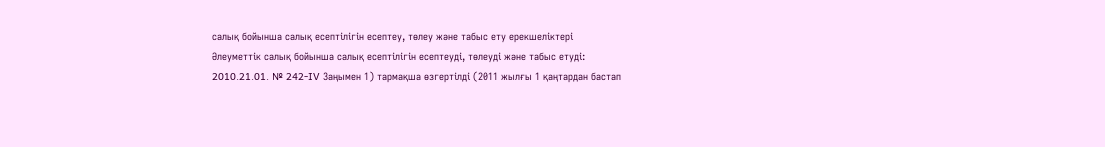салық бойынша салық есептілігін есептеу, төлеу және табыс ету ерекшеліктері
Әлеуметтік салық бойынша салық есептілігін есептеуді, төлеуді және табыс етуді:
2010.21.01. № 242-IV Заңымен 1) тармақша өзгертілді (2011 жылғы 1 қаңтардан бастап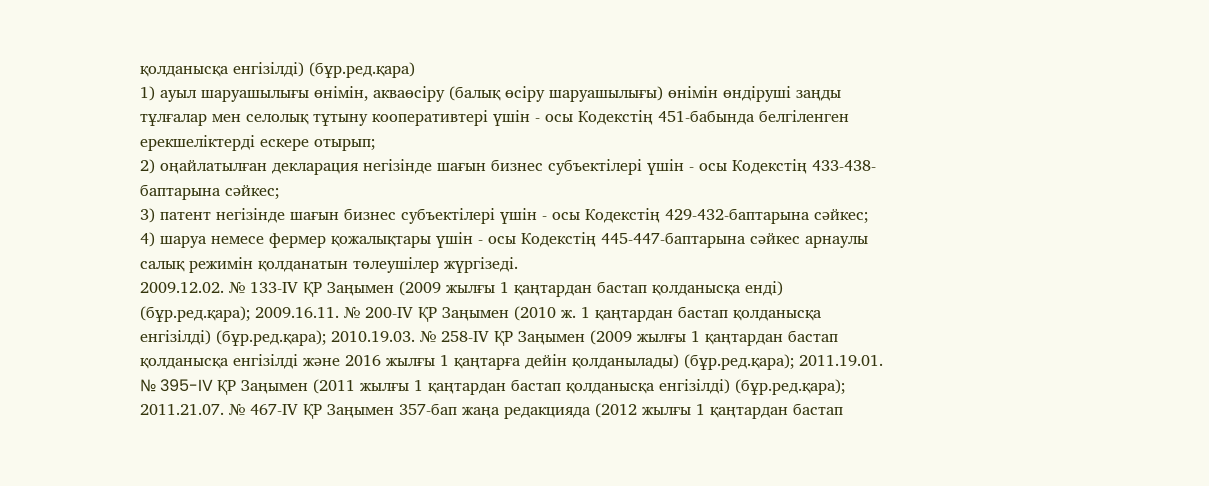қолданысқа енгізілді) (бұр.ред.қара)
1) ауыл шаруашылығы өнімін, акваөсіру (балық өсіру шаруашылығы) өнімін өндіруші заңды тұлғалар мен селолық тұтыну кооперативтері үшін - осы Кодекстің 451-бабында белгіленген ерекшеліктерді ескере отырып;
2) оңайлатылған декларация негізінде шағын бизнес субъектілері үшін - осы Кодекстің 433-438-баптарына сәйкес;
3) патент негізінде шағын бизнес субъектілері үшін - осы Кодекстің 429-432-баптарына сәйкес;
4) шаруа немесе фермер қожалықтары үшін - осы Кодекстің 445-447-баптарына сәйкес арнаулы салық режимін қолданатын төлеушілер жүргізеді.
2009.12.02. № 133-ІV ҚР Заңымен (2009 жылғы 1 қаңтардан бастап қолданысқа енді) (бұр.ред.қара); 2009.16.11. № 200-ІV ҚР Заңымен (2010 ж. 1 қаңтардан бастап қолданысқа енгiзiлді) (бұр.ред.қара); 2010.19.03. № 258-ІV ҚР Заңымен (2009 жылғы 1 қаңтардан бастап қолданысқа енгізілді және 2016 жылғы 1 қаңтарға дейін қолданылады) (бұр.ред.қара); 2011.19.01. № 395-IV ҚР Заңымен (2011 жылғы 1 қаңтардан бастап қолданысқа енгізілді) (бұр.ред.қара); 2011.21.07. № 467-ІV ҚР Заңымен 357-бап жаңа редакцияда (2012 жылғы 1 қаңтардан бастап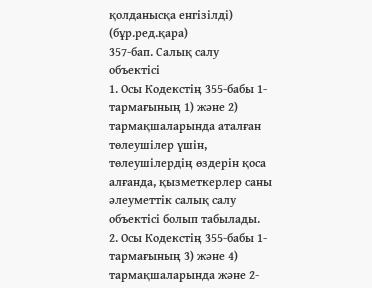қолданысқа енгізілді) (бұр.ред.қара)
357-бап. Салық салу объектісі
1. Осы Кодекстің 355-бабы 1-тармағының 1) және 2) тармақшаларында аталған төлеушілер үшін, төлеушілердің өздерін қоса алғанда, қызметкерлер саны әлеуметтік салық салу объектісі болып табылады.
2. Осы Кодекстің 355-бабы 1-тармағының 3) және 4) тармақшаларында және 2-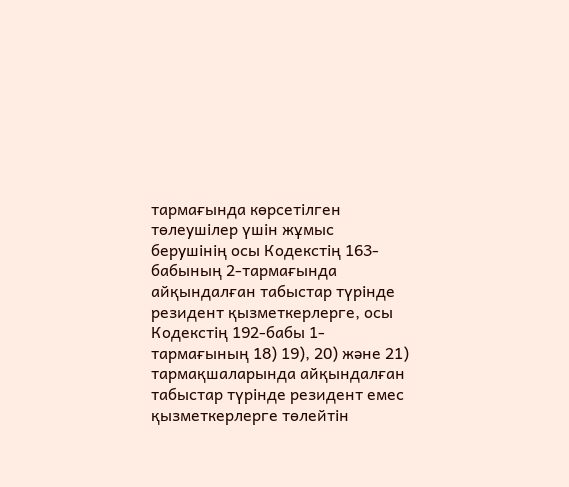тармағында көрсетілген төлеушілер үшін жұмыс берушінің осы Кодекстің 163-бабының 2-тармағында айқындалған табыстар түрінде резидент қызметкерлерге, осы Кодекстің 192-бабы 1-тармағының 18) 19), 20) және 21) тармақшаларында айқындалған табыстар түрінде резидент емес қызметкерлерге төлейтін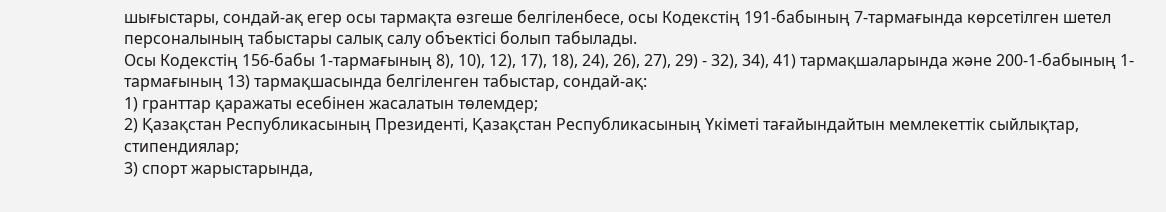шығыстары, сондай-ақ егер осы тармақта өзгеше белгіленбесе, осы Кодекстің 191-бабының 7-тармағында көрсетілген шетел персоналының табыстары салық салу объектісі болып табылады.
Осы Кодекстің 156-бабы 1-тармағының 8), 10), 12), 17), 18), 24), 26), 27), 29) - 32), 34), 41) тармақшаларында және 200-1-бабының 1-тармағының 13) тармақшасында белгіленген табыстар, сондай-ақ:
1) гранттар қаражаты есебінен жасалатын төлемдер;
2) Қазақстан Республикасының Президенті, Қазақстан Республикасының Yкіметі тағайындайтын мемлекеттік сыйлықтар, стипендиялар;
3) спорт жарыстарында,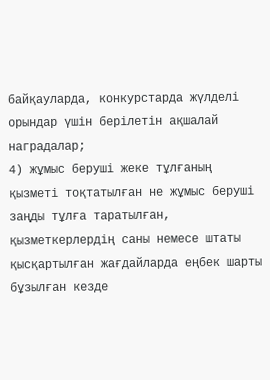байқауларда, конкурстарда жүлделі орындар үшін берілетін ақшалай наградалар;
4) жұмыс беруші жеке тұлғаның қызметі тоқтатылған не жұмыс беруші заңды тұлға таратылған, қызметкерлердің саны немесе штаты қысқартылған жағдайларда еңбек шарты бұзылған кезде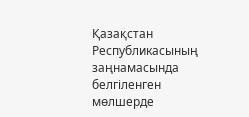Қазақстан Республикасының заңнамасында белгіленген мөлшерде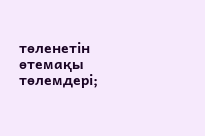төленетін өтемақы төлемдері;